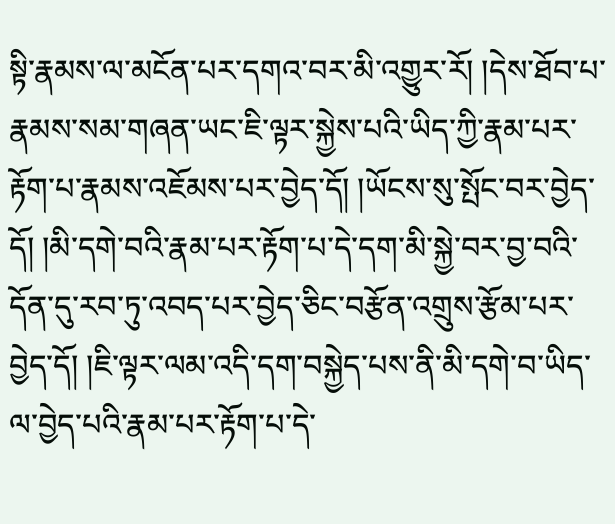སྟི་རྣམས་ལ་མངོན་པར་དགའ་བར་མི་འགྱུར་རོ། །དེས་ཐོབ་པ་རྣམས་སམ་གཞན་ཡང་ཇི་ལྟར་སྐྱེས་པའི་ཡིད་ཀྱི་རྣམ་པར་རྟོག་པ་རྣམས་འཇོམས་པར་བྱེད་དོ། །ཡོངས་སུ་སྤོང་བར་བྱེད་དོ། །མི་དགེ་བའི་རྣམ་པར་རྟོག་པ་དེ་དག་མི་སྐྱེ་བར་བྱ་བའི་དོན་དུ་རབ་ཏུ་འབད་པར་བྱེད་ཅིང་བརྩོན་འགྲུས་རྩོམ་པར་བྱེད་དོ། །ཇི་ལྟར་ལམ་འདི་དག་བསྐྱེད་པས་ནི་མི་དགེ་བ་ཡིད་ལ་བྱེད་པའི་རྣམ་པར་རྟོག་པ་དེ་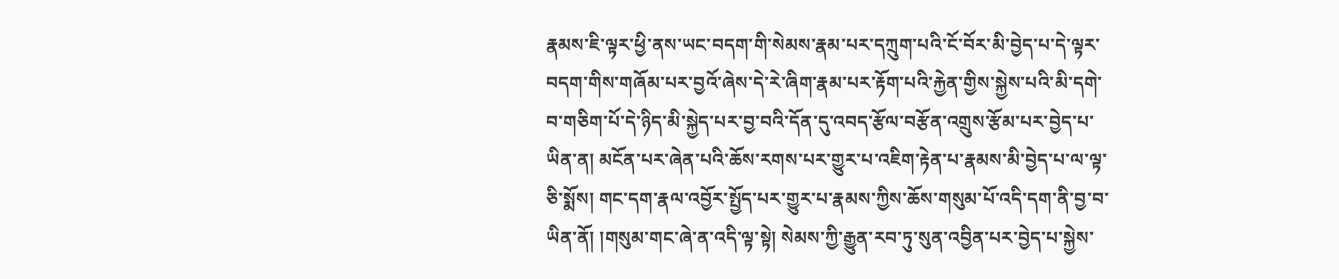རྣམས་ཇི་ལྟར་ཕྱི་ནས་ཡང་བདག་གི་སེམས་རྣམ་པར་དཀྲུག་པའི་ངོ་བོར་མི་བྱེད་པ་དེ་ལྟར་བདག་གིས་གཞོམ་པར་བྱའོ་ཞེས་དེ་རེ་ཞིག་རྣམ་པར་རྟོག་པའི་རྐྱེན་གྱིས་སྐྱེས་པའི་མི་དགེ་བ་གཅིག་པོ་དེ་ཉིད་མི་སྐྱེད་པར་བྱ་བའི་དོན་དུ་འབད་རྩོལ་བརྩོན་འགྲུས་རྩོམ་པར་བྱེད་པ་ཡིན་ན། མངོན་པར་ཞེན་པའི་ཆོས་རགས་པར་གྱུར་པ་འཇིག་རྟེན་པ་རྣམས་མི་བྱེད་པ་ལ་ལྟ་ཅི་སྨོས། གང་དག་རྣལ་འབྱོར་སྤྱོད་པར་གྱུར་པ་རྣམས་ཀྱིས་ཆོས་གསུམ་པོ་འདི་དག་ནི་བྱ་བ་ཡིན་ནོ། །གསུམ་གང་ཞེ་ན་འདི་ལྟ་སྟེ། སེམས་ཀྱི་རྒྱུན་རབ་ཏུ་སུན་འབྱིན་པར་བྱེད་པ་སྐྱེས་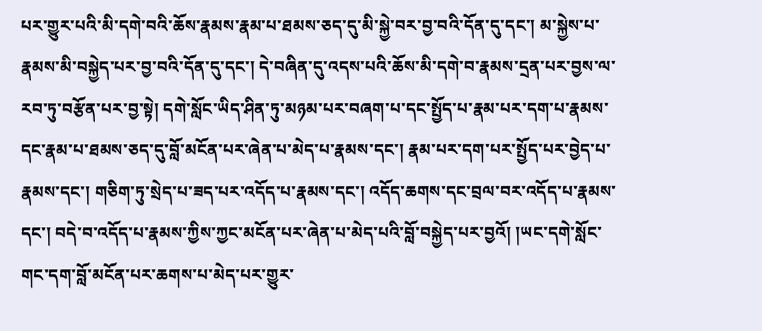པར་གྱུར་པའི་མི་དགེ་བའི་ཆོས་རྣམས་རྣམ་པ་ཐམས་ཅད་དུ་མི་སྐྱེ་བར་བྱ་བའི་དོན་དུ་དང་། མ་སྐྱེས་པ་རྣམས་མི་བསྐྱེད་པར་བྱ་བའི་དོན་དུ་དང་། དེ་བཞིན་དུ་འདས་པའི་ཆོས་མི་དགེ་བ་རྣམས་དྲན་པར་བྱས་ལ་རབ་ཏུ་བརྩོན་པར་བྱ་སྟེ། དགེ་སློང་ཡིད་ཤིན་ཏུ་མཉམ་པར་བཞག་པ་དང་སྤྱོད་པ་རྣམ་པར་དག་པ་རྣམས་དང་རྣམ་པ་ཐམས་ཅད་དུ་བློ་མངོན་པར་ཞེན་པ་མེད་པ་རྣམས་དང་། རྣམ་པར་དག་པར་སྤྱོད་པར་བྱེད་པ་རྣམས་དང་། གཅིག་ཏུ་སྲེད་པ་ཟད་པར་འདོད་པ་རྣམས་དང་། འདོད་ཆགས་དང་བྲལ་བར་འདོད་པ་རྣམས་དང་། བདེ་བ་འདོད་པ་རྣམས་ཀྱིས་ཀྱང་མངོན་པར་ཞེན་པ་མེད་པའི་བློ་བསྐྱེད་པར་བྱའོ། །ཡང་དགེ་སློང་གང་དག་བློ་མངོན་པར་ཆགས་པ་མེད་པར་གྱུར་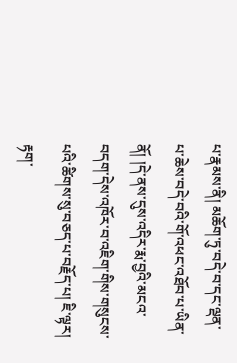པ་རྣམས་ནི། མཆོག་ཏུ་བདེ་བ་དང་ལྡན་པ་ཆེས་བདེ་བའི་གོ་འཕང་འཐོབ་པ་ཡིན་ནོ། །དེ་ནས་དུས་འདིར་རྨ་བྱའི་མངའ་བདག་དེས་འཁོར་བ་འཇིག་གིས་གསུངས་པའི་ཚིགས་སུ་བཅད་པ་བརྗོད་པ། ཇི་ལྟར། རྟག་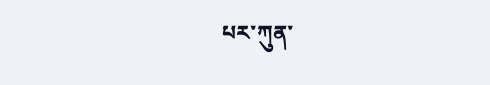པར་ཀུན་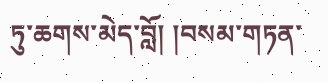ཏུ་ཆགས་མེད་བློ། །བསམ་གཏན་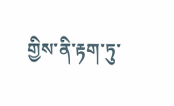གྱིས་ནི་རྟག་ཏུ་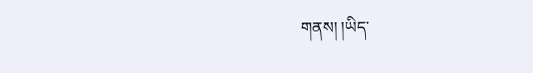གནས། །ཡིད་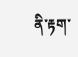ནི་རྟག་